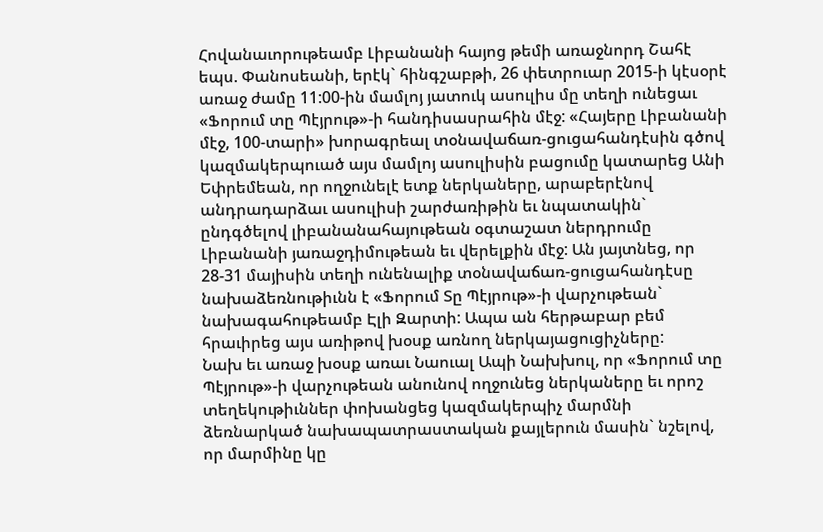Հովանաւորութեամբ Լիբանանի հայոց թեմի առաջնորդ Շահէ եպս. Փանոսեանի, երէկ` հինգշաբթի, 26 փետրուար 2015-ի կէսօրէ առաջ ժամը 11:00-ին մամլոյ յատուկ ասուլիս մը տեղի ունեցաւ «Ֆորում տը Պէյրութ»-ի հանդիսասրահին մէջ: «Հայերը Լիբանանի մէջ, 100-տարի» խորագրեալ տօնավաճառ-ցուցահանդէսին գծով կազմակերպուած այս մամլոյ ասուլիսին բացումը կատարեց Անի Եփրեմեան, որ ողջունելէ ետք ներկաները, արաբերէնով անդրադարձաւ ասուլիսի շարժառիթին եւ նպատակին` ընդգծելով լիբանանահայութեան օգտաշատ ներդրումը Լիբանանի յառաջդիմութեան եւ վերելքին մէջ: Ան յայտնեց, որ 28-31 մայիսին տեղի ունենալիք տօնավաճառ-ցուցահանդէսը նախաձեռնութիւնն է «Ֆորում Տը Պէյրութ»-ի վարչութեան` նախագահութեամբ Էլի Զարտի: Ապա ան հերթաբար բեմ հրաւիրեց այս առիթով խօսք առնող ներկայացուցիչները:
Նախ եւ առաջ խօսք առաւ Նաուալ Ապի Նախխուլ, որ «Ֆորում տը Պէյրութ»-ի վարչութեան անունով ողջունեց ներկաները եւ որոշ տեղեկութիւններ փոխանցեց կազմակերպիչ մարմնի ձեռնարկած նախապատրաստական քայլերուն մասին` նշելով, որ մարմինը կը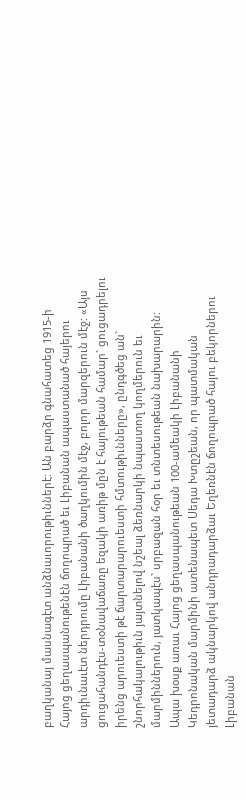բաղկանայ մասնագէտ անձնաւորութիւններէ: Ան բարձր գնահատեց 1915-ի Հայոց ցեղասպանութենէն ճողոպրած եւ Լիբանան ապաստանած հայերու արդիւնաւէտ ներդրումը Լիբանանի ծաղկումին մէջ, բոլոր մարզերուն մէջ: «Այս ցուցահանդէս-տօնավաճառը եզակի առիթ մըն է հայութեան համար` ցուցադրելու իրենց արուեստի թէ ճարտարարուեստի հմտութիւնները», ընդգծեց ան` շնորհակալութիւն յայտնելով նշեալ ձեռնարկի նպաստող կողմերուն եւ մարմիններուն, յատկապէս` սրբազան հօր եւ տնտեսութեան նախարարին:
Ապա խօսք առաւ Հայոց ցեղասպանութեան 100-ամեակի Լիբանանի Կեդրոնական մարմինի ատենապետ Սեդա Խտըշեան, որ պատմական յետադարձ ակնարկով անդրադարձաւ Եղեռնէն ճողոպրած հայու բեկորներու Լիբանան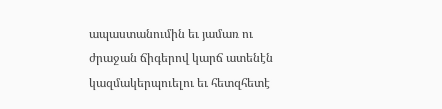ապաստանումին եւ յամառ ու ժրաջան ճիգերով կարճ ատենէն կազմակերպուելու եւ հետզհետէ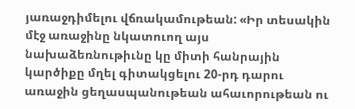յառաջդիմելու վճռակամութեան: «Իր տեսակին մէջ առաջինը նկատուող այս նախաձեռնութիւնը կը միտի հանրային կարծիքը մղել գիտակցելու 20-րդ դարու առաջին ցեղասպանութեան ահաւորութեան ու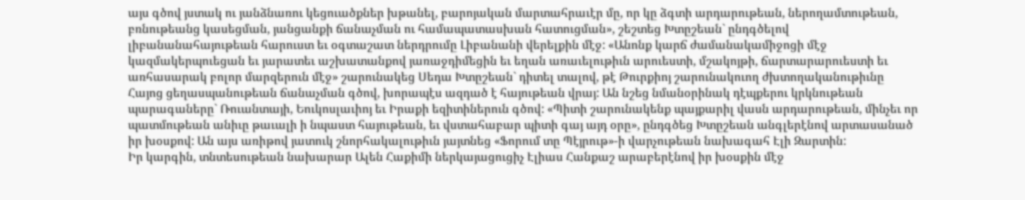այս գծով յստակ ու յանձնառու կեցուածքներ խթանել, բարոյական մարտահրաւէր մը, որ կը ձգտի արդարութեան, ներողամտութեան, բռնութեանց կասեցման, յանցանքի ճանաչման ու համապատասխան հատուցման», շեշտեց Խտըշեան` ընդգծելով լիբանանահայութեան հարուստ եւ օգտաշատ ներդրումը Լիբանանի վերելքին մէջ: «Անոնք կարճ ժամանակամիջոցի մէջ կազմակերպուեցան եւ յարատեւ աշխատանքով յառաջդիմեցին եւ եղան առաւելութիւն արուեստի, մշակոյթի, ճարտարարուեստի եւ առհասարակ բոլոր մարզերուն մէջ» շարունակեց Սեդա Խտըշեան` դիտել տալով, թէ Թուրքիոյ շարունակուող ժխտողականութիւնը Հայոց ցեղասպանութեան ճանաչման գծով, խորապէս ազդած է հայութեան վրայ: Ան նշեց նմանօրինակ դէպքերու կրկնութեան պարագաները` Ռուանտայի, Եուկոսլաւիոյ եւ Իրաքի եզիտիներուն գծով: «Պիտի շարունակենք պայքարիլ վասն արդարութեան, մինչեւ որ պատմութեան անիւը թաւալի ի նպաստ հայութեան, եւ վստահաբար պիտի գայ այդ օրը», ընդգծեց Խտըշեան անգլերէնով արտասանած իր խօսքով: Ան այս առիթով յատուկ շնորհակալութիւն յայտնեց «Ֆորում տը Պէյրութ»-ի վարչութեան նախագահ Էլի Զարտին:
Իր կարգին, տնտեսութեան նախարար Ալեն Հաքիմի ներկայացուցիչ Էլիաս Հանքաշ արաբերէնով իր խօսքին մէջ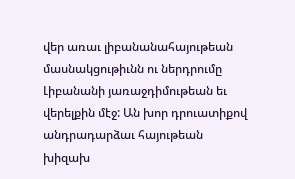վեր առաւ լիբանանահայութեան մասնակցութիւնն ու ներդրումը Լիբանանի յառաջդիմութեան եւ վերելքին մէջ: Ան խոր դրուատիքով անդրադարձաւ հայութեան խիզախ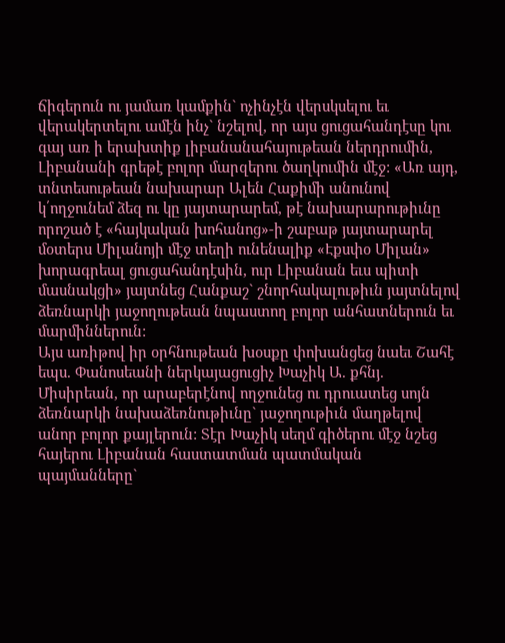ճիգերուն ու յամառ կամքին` ոչինչէն վերսկսելու եւ վերակերտելու ամէն ինչ` նշելով, որ այս ցուցահանդէսը կու գայ առ ի երախտիք լիբանանահայութեան ներդրումին, Լիբանանի գրեթէ բոլոր մարզերու ծաղկումին մէջ: «Առ այդ, տնտեսութեան նախարար Ալեն Հաքիմի անունով կ՛ողջունեմ ձեզ ու կը յայտարարեմ, թէ նախարարութիւնը որոշած է «հայկական խոհանոց»-ի շաբաթ յայտարարել մօտերս Միլանոյի մէջ տեղի ունենալիք «Էքսփօ Միլան» խորագրեալ ցուցահանդէսին, ուր Լիբանան եւս պիտի մասնակցի» յայտնեց Հանքաշ` շնորհակալութիւն յայտնելով ձեռնարկի յաջողութեան նպաստող բոլոր անհատներուն եւ մարմիններուն:
Այս առիթով իր օրհնութեան խօսքը փոխանցեց նաեւ Շահէ եպս. Փանոսեանի ներկայացուցիչ Խաչիկ Ա. քհնյ. Միսիրեան, որ արաբերէնով ողջունեց ու դրուատեց սոյն ձեռնարկի նախաձեռնութիւնը` յաջողութիւն մաղթելով անոր բոլոր քայլերուն: Տէր Խաչիկ սեղմ գիծերու մէջ նշեց հայերու Լիբանան հաստատման պատմական պայմանները`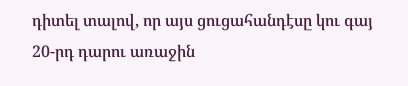դիտել տալով, որ այս ցուցահանդէսը կու գայ 20-րդ դարու առաջին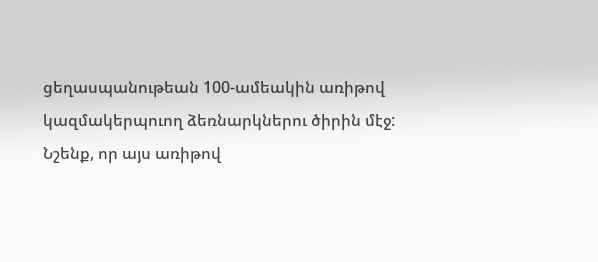ցեղասպանութեան 100-ամեակին առիթով կազմակերպուող ձեռնարկներու ծիրին մէջ:
Նշենք, որ այս առիթով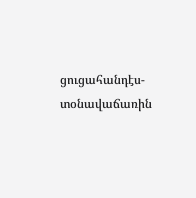ցուցահանդէս-տօնավաճառին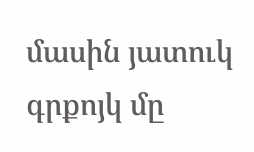մասին յատուկ գրքոյկ մը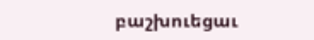բաշխուեցաւ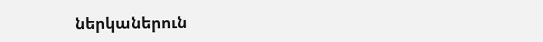ներկաներուն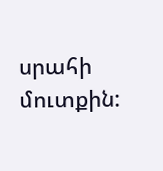սրահի մուտքին: